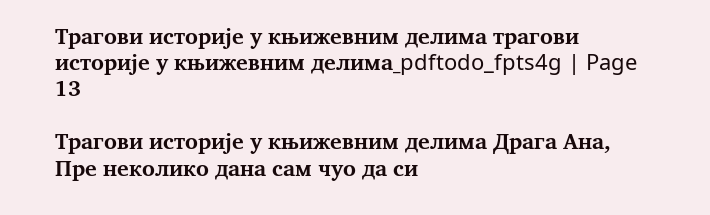Трагови историје у књижевним делима трагови историје у књижевним делима_pdftodo_fpts4g | Page 13

Трагови историје у књижевним делима Драга Ана, Пре неколико дана сам чуо да си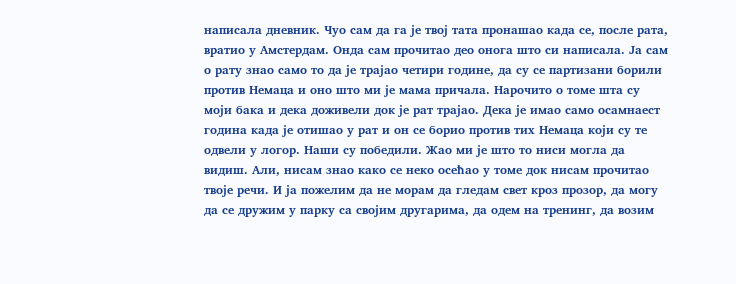написала дневник. Чуо сам да га је твој тата пронашао када се, после рата, вратио у Амстердам. Онда сам прочитао део онога што си написала. Ја сам о рату знао само то да је трајао четири године, да су сe партизани борили против Немаца и оно што ми је мама причала. Нарочито о томе шта су моји бака и дека доживели док је рат трајао. Дека је имао само осамнаест година када је отишао у рат и он се борио против тих Немаца који су те одвели у логор. Наши су победили. Жао ми је што то ниси могла да видиш. Али, нисам знао како се неко осећао у томе док нисам прочитао твоје речи. И ја пожелим да не морам да гледам свет кроз прозор, да могу да се дружим у парку са својим другарима, да одем на тренинг, да возим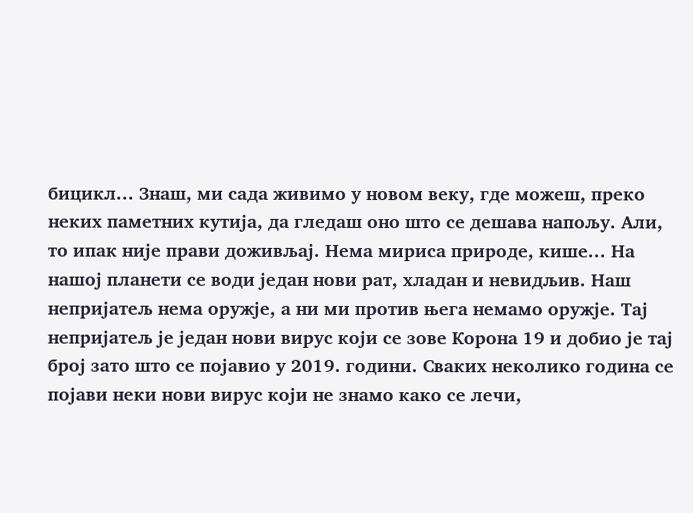бицикл... Знаш, ми сада живимо у новом веку, где можеш, преко неких паметних кутија, да гледаш оно што се дешава напољу. Али, то ипак није прави доживљај. Нема мириса природе, кише... На нашој планети се води један нови рат, хладан и невидљив. Наш непријатељ нема оружје, а ни ми против њега немамо оружје. Тај непријатељ је један нови вирус који се зове Корона 19 и добио је тај број зато што се појавио у 2019. години. Сваких неколико година се појави неки нови вирус који не знамо како се лечи,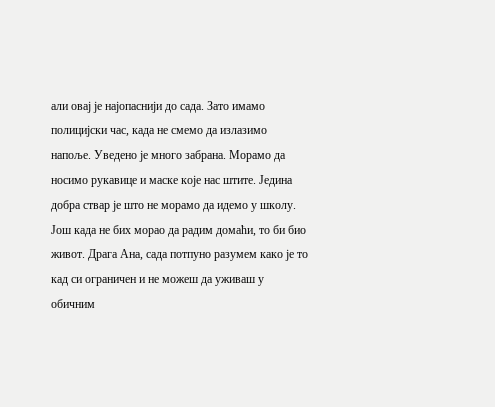али овај је најопаснији до сада. Зато имамо полицијски час, када не смемо да излазимо напоље. Уведено је много забрана. Морамо да носимо рукавице и маске које нас штите. Једина добра ствар је што не морамо да идемо у школу. Још када не бих морао да радим домаћи, то би био живот. Драга Ана, сада потпуно разумем како је то кад си ограничен и не можеш да уживаш у обичним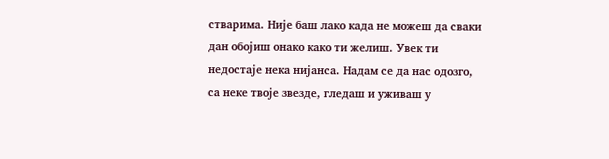стварима. Није баш лако када не можеш да сваки дан обојиш онако како ти желиш. Увек ти недостаје нека нијанса. Надам се да нас одозго, са неке твоје звезде, гледаш и уживаш у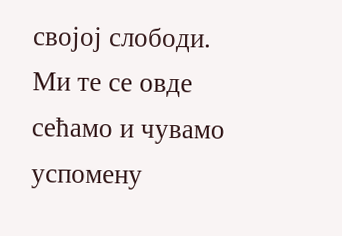својој слободи. Ми те се овде сећамо и чувамо успомену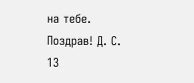на тебе. Поздрав! Д. С. 13